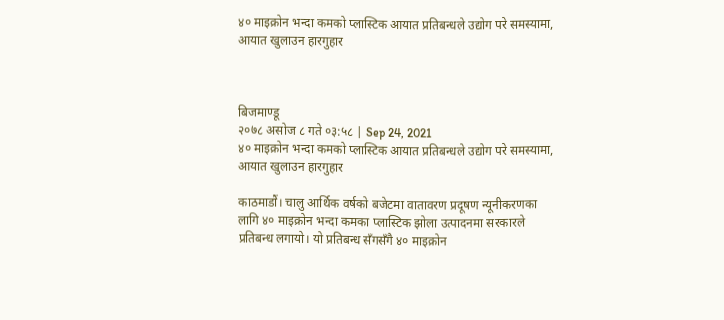४० माइक्रोन भन्दा कमको प्लास्टिक आयात प्रतिबन्धले उद्योग परे समस्यामा, आयात खुलाउन हारगुहार



बिजमाण्डू
२०७८ असोज ८ गते ०३:५८ | Sep 24, 2021
४० माइक्रोन भन्दा कमको प्लास्टिक आयात प्रतिबन्धले उद्योग परे समस्यामा, आयात खुलाउन हारगुहार

काठमाडौं। चालु आर्थिक वर्षको बजेटमा वातावरण प्रदूषण न्यूनीकरणका लागि ४० माइक्रोन भन्दा कमका प्लास्टिक झोला उत्पादनमा सरकारले प्रतिबन्ध लगायो। यो प्रतिबन्ध सँगसँगै ४० माइक्रोन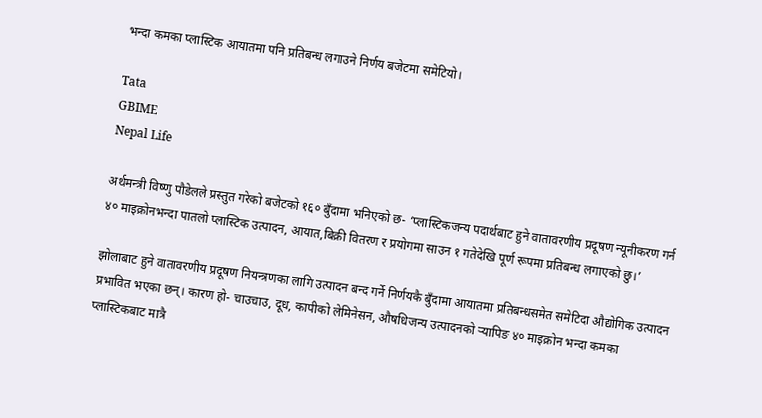भन्दा कमका प्लास्टिक आयातमा पनि प्रतिबन्ध लगाउने निर्णय बजेटमा समेटियो।

Tata
GBIME
Nepal Life

अर्थमन्त्री विष्णु पौडेलले प्रस्तुत गरेको बजेटको १६० बुँदामा भनिएको छ- ‘प्लास्टिकजन्य पदार्थबाट हुने वातावरणीय प्रदूषण न्यूनीकरण गर्न ४० माइक्रोनभन्दा पातलो प्लास्टिक उत्पादन, आयात,बिक्री वितरण र प्रयोगमा साउन १ गतेदेखि पूर्ण रूपमा प्रतिबन्ध लगाएको छु।’

झोलाबाट हुने वातावरणीय प्रदूषण नियन्त्रणका लागि उत्पादन बन्द गर्ने निर्णयकै बुँदामा आयातमा प्रतिबन्धसमेत समेटिदा औद्योगिक उत्पादन प्रभावित भएका छन्। कारण हो- चाउचाउ, दूध, कापीको लेमिनेसन, औषधिजन्य उत्पादनको र्‍यापिङ ४० माइक्रोन भन्दा कमका प्लास्टिकबाट मात्रै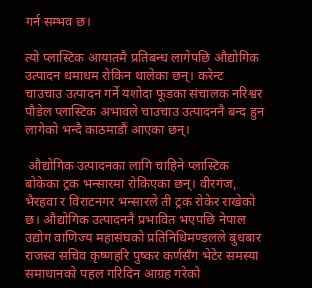गर्न सम्भव छ।

त्यो प्लास्टिक आयातमै प्रतिबन्ध लागेपछि औद्योगिक उत्पादन धमाधम रोकिन थालेका छन्। करेन्ट चाउचाउ उत्पादन गर्ने यशोदा फूडका संचालक नरिश्वर पौडेल प्लास्टिक अभावले चाउचाउ उत्पादननै बन्द हुन लागेको भन्दै काठमाडौं आएका छन्।

 औद्योगिक उत्पादनका लागि चाहिने प्लास्टिक बोकेका ट्रक भन्सारमा रोकिएका छन्। वीरगंज, भैरहवा र विराटनगर भन्सारले ती ट्रक रोकेर राखेको छ। औद्योगिक उत्पादननै प्रभावित भएपछि नेपाल उद्योग वाणिज्य महासंघको प्रतिनिधिमण्डलले बुधबार राजस्व सचिव कृष्णहरि पुष्कर कर्णसँग भेटेर समस्या समाधानको पहल गरिदिन आग्रह गरेको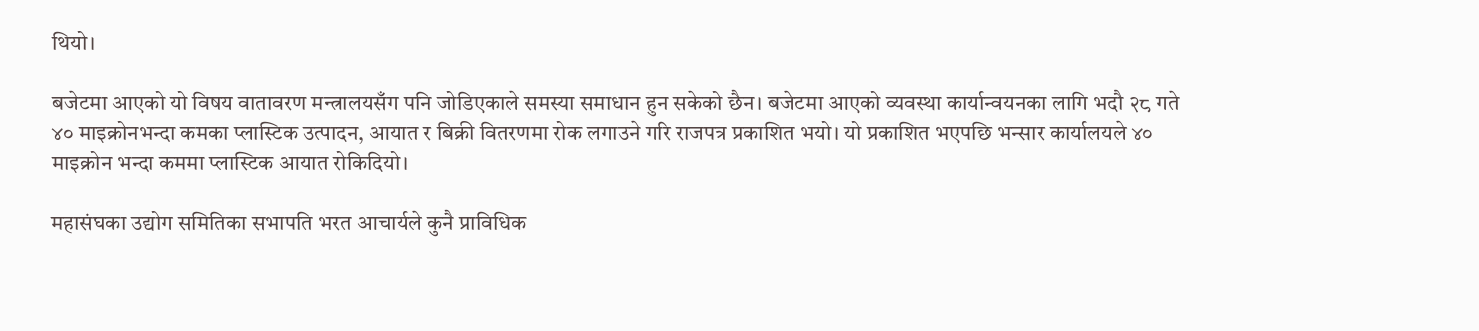थियो।

बजेटमा आएको यो विषय वातावरण मन्त्रालयसँग पनि जोडिएकाले समस्या समाधान हुन सकेको छैन। बजेटमा आएको व्यवस्था कार्यान्वयनका लागि भदौ २८ गते ४० माइक्रोनभन्दा कमका प्लास्टिक उत्पादन, आयात र बिक्री वितरणमा रोक लगाउने गरि राजपत्र प्रकाशित भयो। यो प्रकाशित भएपछि भन्सार कार्यालयले ४० माइक्रोन भन्दा कममा प्लास्टिक आयात रोकिदियो।

महासंघका उद्योग समितिका सभापति भरत आचार्यले कुनै प्राविधिक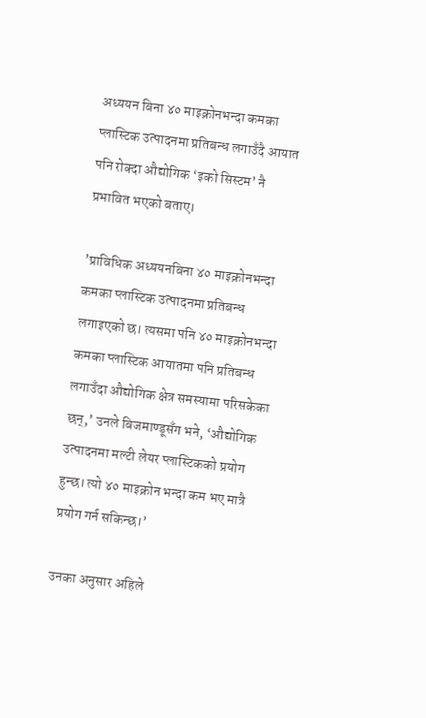अध्ययन बिना ४० माइक्रोनभन्दा कमका प्लास्टिक उत्पादनमा प्रतिबन्ध लगाउँदै आयात पनि रोक्दा औद्योगिक ‘इको सिस्टम’ नै प्रभावित भएको बताए।

’प्राविधिक अध्ययनबिना ४० माइक्रोनभन्दा कमका प्लास्टिक उत्पादनमा प्रतिबन्ध लगाइएको छ। त्यसमा पनि ४० माइक्रोनभन्दा कमका प्लास्टिक आयातमा पनि प्रतिबन्ध लगाउँदा औद्योगिक क्षेत्र समस्यामा परिसकेका छन्,’ उनले बिजमाण्डूसँग भने, ‘औद्योगिक उत्पादनमा मल्टी लेयर प्लास्टिकको प्रयोग हुन्छ। त्यो ४० माइक्रोन भन्दा कम भए मात्रै प्रयोग गर्न सकिन्छ।’

उनका अनुसार अहिले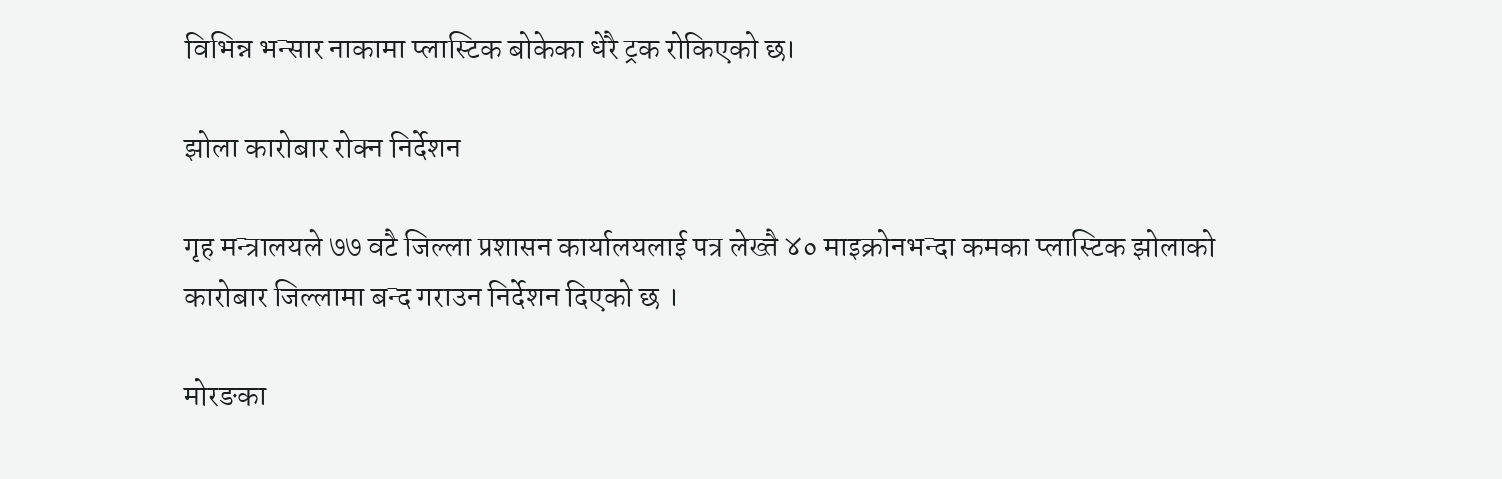विभिन्न भन्सार नाकामा प्लास्टिक बोकेका धेरै ट्रक रोकिएको छ।

झोला कारोबार रोक्न निर्देशन

गृह मन्त्रालयले ७७ वटै जिल्ला प्रशासन कार्यालयलाई पत्र लेख्तै ४० माइक्रोनभन्दा कमका प्लास्टिक झोलाको कारोबार जिल्लामा बन्द गराउन निर्देशन दिएको छ ।

मोरङका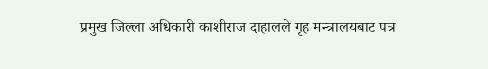प्रमुख जिल्ला अधिकारी काशीराज दाहालले गृह मन्त्रालयबाट पत्र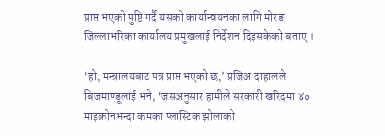प्राप्त भएको पुष्टि गर्दै यसको कार्यान्वयनका लागि मोरङ जिल्लाभरिका कार्यालय प्रमुखलाई निर्देशन दिइसकेको बताए ।

‘हो, मन्त्रालयबाट पत्र प्राप्त भएको छ,’ प्रजिअ दाहालले बिजमाण्डूलाई भने, ‘जसअनुसार हामीले सरकारी खरिदमा ४० माइक्रोनभन्दा कमका प्लास्टिक झोलाको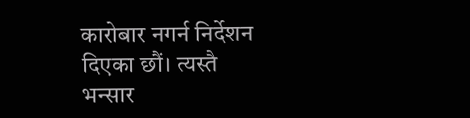कारोबार नगर्न निर्देशन दिएका छौं। त्यस्तै भन्सार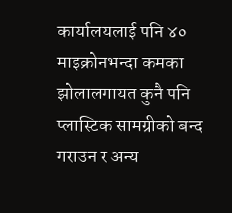कार्यालयलाई पनि ४० माइक्रोनभन्दा कमका झोलालगायत कुनै पनि प्लास्टिक सामग्रीको बन्द गराउन र अन्य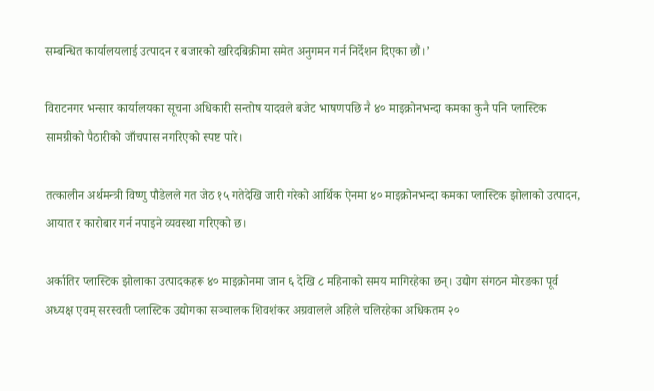सम्बन्धित कार्यालयलाई उत्पादन र बजारको खरिदबिक्रीमा समेत अनुगमन गर्न निर्देशन दिएका छौं।’

विराटनगर भन्सार कार्यालयका सूचना अधिकारी सन्तोष यादवले बजेट भाषणपछि नै ४० माइक्रोनभन्दा कमका कुनै पनि प्लास्टिक सामग्रीको पैठारीको जाँचपास नगरिएको स्पष्ट पारे।

तत्कालीन अर्थमन्त्री विष्णु पौडेलले गत जेठ १५ गतेदेखि जारी गरेको आर्थिक ऐनमा ४० माइक्रोनभन्दा कमका प्लास्टिक झोलाको उत्पादन, आयात र कारोबार गर्न नपाइने व्यवस्था गरिएको छ।

अर्कातिर प्लास्टिक झोलाका उत्पादकहरू ४० माइक्रोनमा जान ६ देखि ८ महिनाको समय मागिरहेका छन्। उद्योग संगठन मोरङका पूर्व अध्यक्ष एवम् सरस्वती प्लास्टिक उद्योगका सञ्चालक शिवशंकर अग्रवालले अहिले चलिरहेका अधिकतम २०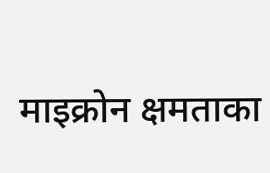माइक्रोन क्षमताका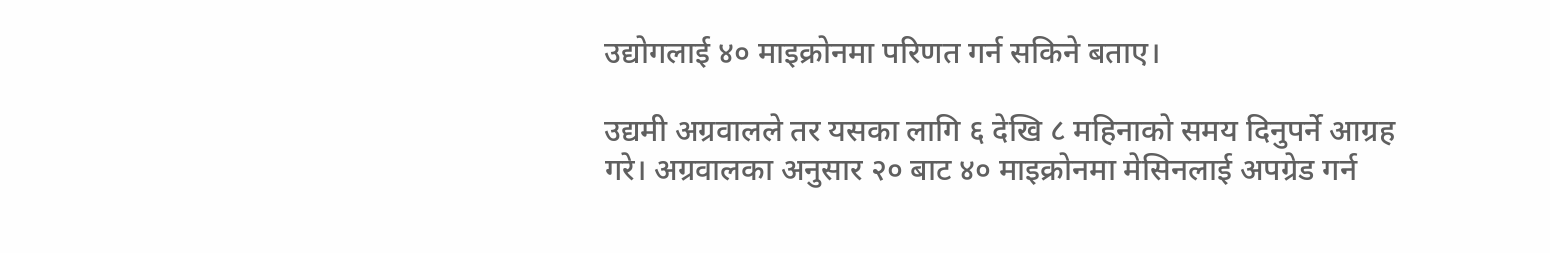उद्योगलाई ४० माइक्रोनमा परिणत गर्न सकिने बताए।

उद्यमी अग्रवालले तर यसका लागि ६ देखि ८ महिनाको समय दिनुपर्ने आग्रह गरे। अग्रवालका अनुसार २० बाट ४० माइक्रोनमा मेसिनलाई अपग्रेड गर्न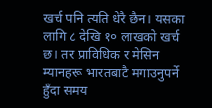खर्च पनि त्यति धेरै छैन। यसका लागि ८ देखि १० लाखको खर्च छ। तर प्राविधिक र मेसिन म्यानहरू भारतबाटै मगाउनुपर्ने हुँदा समय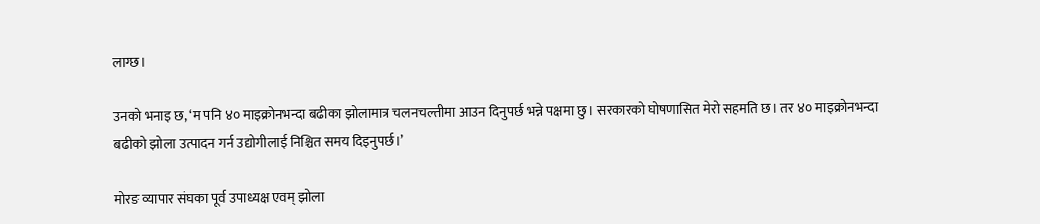लाग्छ।

उनको भनाइ छ, ‘म पनि ४० माइक्रोनभन्दा बढीका झोलामात्र चलनचल्तीमा आउन दिनुपर्छ भन्ने पक्षमा छु। सरकारको घोषणासित मेरो सहमति छ। तर ४० माइक्रोनभन्दा बढीको झोला उत्पादन गर्न उद्योगीलाई निश्चित समय दिइनुपर्छ।’

मोरङ व्यापार संघका पूर्व उपाध्यक्ष एवम् झोला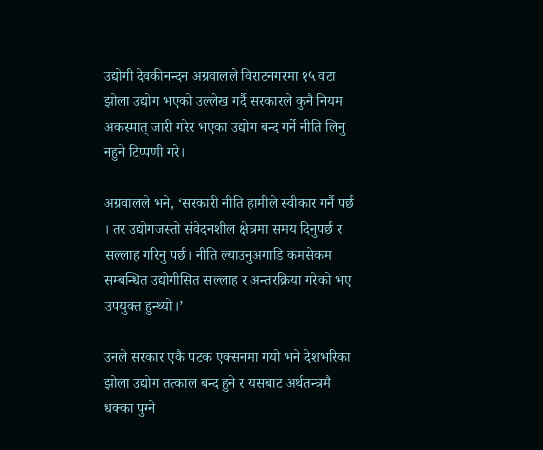उद्योगी देवकीनन्दन अग्रवालले विराटनगरमा १५ वटा झोला उद्योग भएको उल्लेख गर्दै सरकारले कुनै नियम अकस्मात् जारी गरेर भएका उद्योग बन्द गर्ने नीति लिनु नहुने टिप्पणी गरे।

अग्रवालले भने, ‘सरकारी नीति हामीले स्वीकार गर्नै पर्छ । तर उद्योगजस्तो संवेदनशील क्षेत्रमा समय दिनुपर्छ र सल्लाह गरिनु पर्छ। नीति ल्याउनुअगाडि कमसेकम सम्बन्धित उद्योगीसित सल्लाह र अन्तरक्रिया गरेको भए उपयुक्त हुन्थ्यो।’

उनले सरकार एकै पटक एक्सनमा गयो भने देशभरिका झोला उद्योग तत्काल बन्द हुने र यसबाट अर्थतन्त्रमै धक्का पुग्ने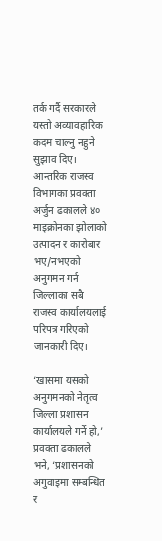तर्क गर्दै सरकारले यस्तो अव्यावहारिक कदम चाल्नु नहुने सुझाव दिए। आन्तरिक राजस्व विभागका प्रवक्ता अर्जुन ढकालले ४० माइक्रोनका झोलाको उत्पादन र कारोबार भए/नभएको अनुगमन गर्न जिल्लाका सबै राजस्व कार्यालयलाई परिपत्र गरिएको जानकारी दिए।

‘खासमा यसको अनुगमनको नेतृत्व जिल्ला प्रशासन कार्यालयले गर्ने हो,’ प्रवक्ता ढकालले भने, ‘प्रशासनको अगुवाइमा सम्बन्धित र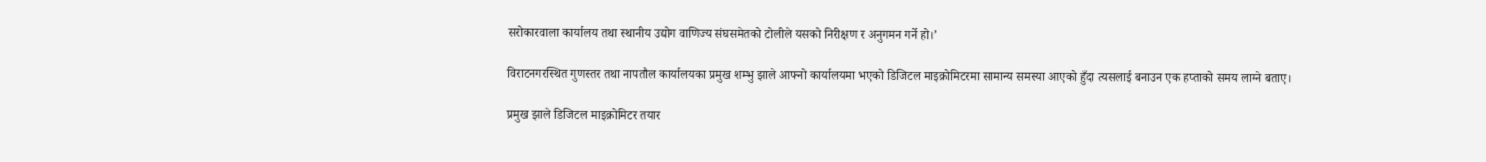सरोकारवाला कार्यालय तथा स्थानीय उद्योग वाणिज्य संघसमेतको टोलीले यसको निरीक्षण र अनुगमन गर्ने हो।’

विराटनगरस्थित गुणस्तर तथा नापतौल कार्यालयका प्रमुख शम्भु झाले आफ्नो कार्यालयमा भएको डिजिटल माइक्रोमिटरमा सामान्य समस्या आएको हुँदा त्यसलाई बनाउन एक हप्ताको समय लाग्ने बताए।

प्रमुख झाले डिजिटल माइक्रोमिटर तयार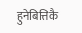हुनेबित्तिकै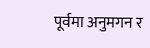पूर्वमा अनुमगन र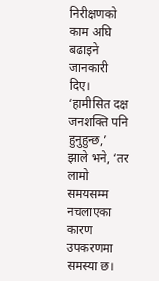निरीक्षणको काम अघि बढाइने जानकारी दिए। ‘हामीसित दक्ष जनशक्ति पनि हुनुहुन्छ,’ झाले भने, ‘तर लामो समयसम्म नचलाएका कारण उपकरणमा समस्या छ।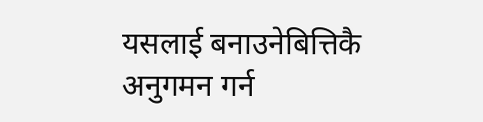यसलाई बनाउनेबित्तिकै अनुगमन गर्न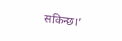सकिन्छ।’